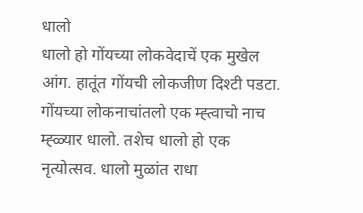धालो
धालो हो गोंयच्या लोकवेदाचें एक मुखेल आंग. हातूंत गोंयची लोकजीण दिश्टी पडटा. गोंयच्या लोकनाचांतलो एक म्ह्त्वाचो नाच म्ह्ळ्यार धालो. तशेच धालो हो एक नृत्योत्सव. धालो मुळांत राधा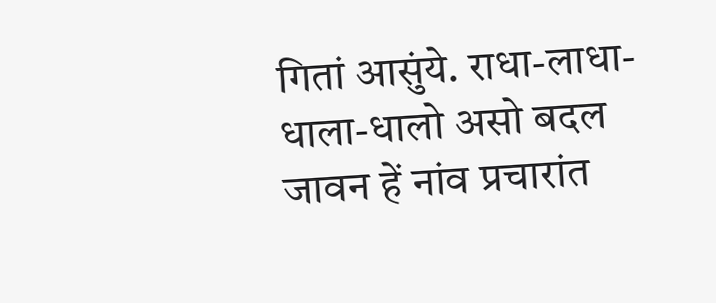गितां आसुंये. राधा-लाधा-धाला-धालो असो बदल जावन हें नांव प्रचारांत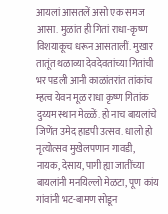आयलां आसतलें असो एक समज आसा. मुळांत ही गितां राधा-कृष्ण विशयाकूच धरून आसतालीं. मुखार तातूंत थळाव्या देवदेवतांच्या गितांची भर पडली आनी काळांतरांत तांकांच म्हत्व येवन मूळ राधा कृष्ण गितांक दुय्यम स्थान मेळ्ळें. हो नाच बायलांचे जिणेंत उमेद हाडपी उत्सव. धालो हो नृत्योत्सव मुखेलपणान गावडी, नायक, देसाय, पागी ह्या जातींच्या बायलांनी मनयिल्लो मेळटा, पूण कांय गांवांनी भट-बामण सोडून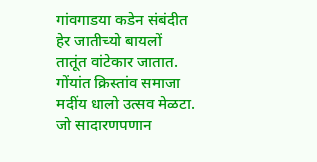गांवगाडया कडेन संबंदीत हेर जातीच्यो बायलों तातूंत वांटेकार जातात. गोंयांत क्रिस्तांव समाजा मदींय धालो उत्सव मेळटा. जो सादारणपणान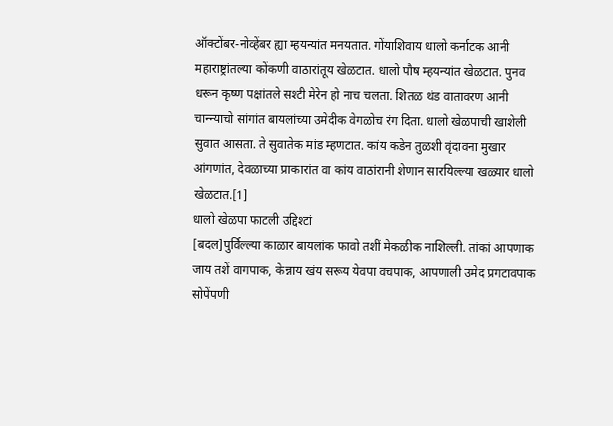ऑक्टोंबर-नोव्हेंबर ह्या म्हयन्यांत मनयतात. गोंयाशिवाय धालो कर्नाटक आनी महाराष्ट्रांतल्या कोंकणी वाठारांतूय खेळटात. धालो पौष म्हयन्यांत खेळटात. पुनव धरून कृष्ण पक्षांतले सश्टी मेरेन हो नाच चलता. शितळ थंड वातावरण आनी चान्न्याचो सांगांत बायलांच्या उमेदीक वेगळोच रंग दिता. धालो खेळपाची खाशेली सुवात आसता. ते सुवातेक मांड म्हणटात. कांय कडेन तुळशी वृंदावना मुखार आंगणांत, देवळाच्या प्राकारांत वा कांय वाठांरानी शेणान सारयिल्ल्या खळ्यार धालो खेळटात.[1]
धालो खेळपा फाटली उद्दिश्टां
[बदल]पुर्विल्ल्या काळार बायलांक फावो तशीं मेकळीक नाशिल्ली. तांकां आपणाक जाय तशें वागपाक, केन्नाय खंय सरूय येवपा वचपाक, आपणाली उमेद प्रगटावपाक सोपेंपणी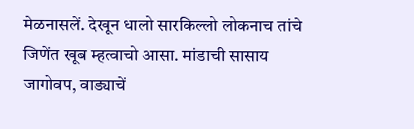मेळनासलें. देखून धालो सारकिल्लो लोकनाच तांचे जिणेंत खूब म्हत्वाचो आसा. मांडाची सासाय जागोवप, वाड्याचें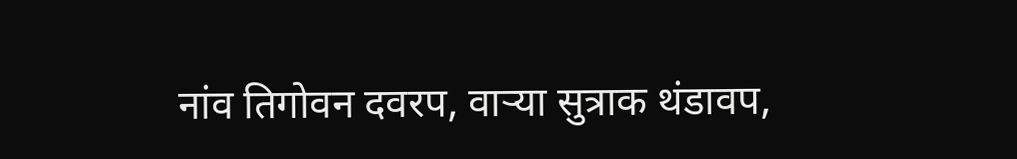नांव तिगोवन दवरप, वाऱ्या सुत्राक थंडावप,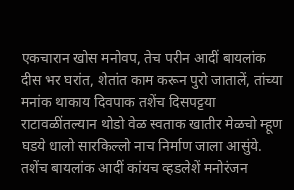एकचारान खोस मनोवप, तेच परीन आदीं बायलांक दीस भर घरांत, शेतांत काम करून पुरो जातालें, तांच्या मनांक थाकाय दिवपाक तशेंच दिसपट्टया राटावळींतल्यान थोडो वेळ स्वताक खातीर मेळचो म्हूण घडये धालो सारकिल्लो नाच निर्माण जाला आसुंये. तशेंच बायलांक आदीं कांयच व्हडलेशें मनोरंजन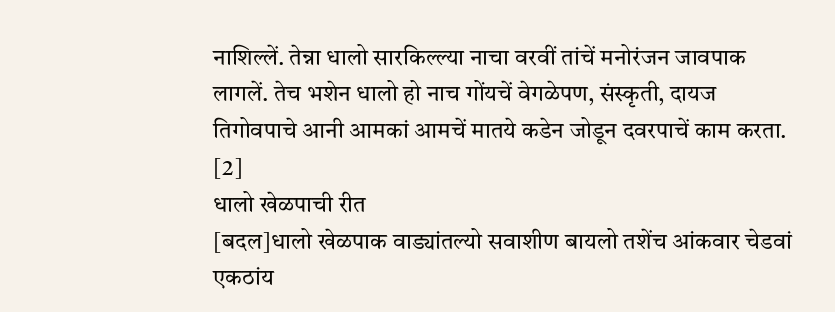नाशिल्लें. तेन्ना धालो सारकिल्ल्या नाचा वरवीं तांचें मनोरंजन जावपाक लागलें. तेच भशेन धालो हो नाच गोंयचें वेगळेपण, संस्कृती, दायज तिगोवपाचे आनी आमकां आमचें मातये कडेन जोडून दवरपाचें काम करता. [2]
धालो खेळपाची रीत
[बदल]धालो खेळपाक वाड्यांतल्यो सवाशीण बायलो तशेंच आंकवार चेडवां एकठांय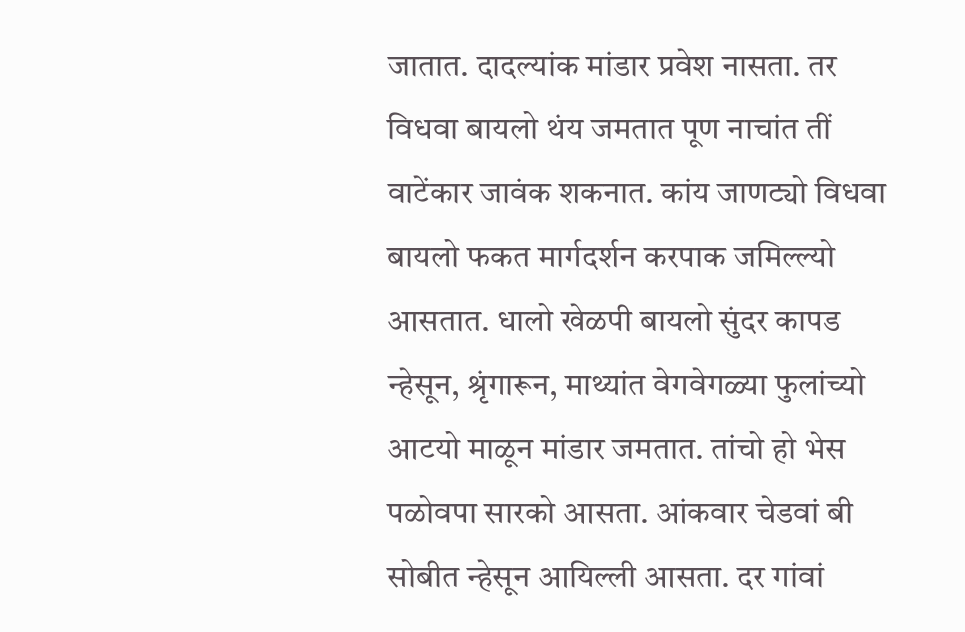जातात. दादल्यांक मांडार प्रवेश नासता. तर विधवा बायलो थंय जमतात पूण नाचांत तीं वाटेंकार जावंक शकनात. कांय जाणट्यो विधवा बायलो फकत मार्गदर्शन करपाक जमिल्ल्यो आसतात. धालो खेळपी बायलो सुंदर कापड न्हेसून, श्रृंगारून, माथ्यांत वेगवेगळ्या फुलांच्यो आटयो माळून मांडार जमतात. तांचो हो भेस पळोवपा सारको आसता. आंकवार चेडवां बी सोबीत न्हेसून आयिल्ली आसता. दर गांवां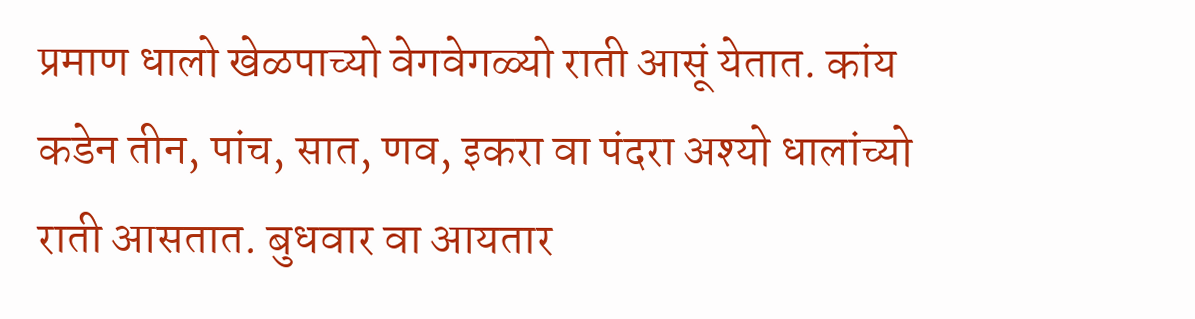प्रमाण धालो खेळपाच्यो वेगवेगळ्यो राती आसूं येतात. कांय कडेन तीन, पांच, सात, णव, इकरा वा पंदरा अश्यो धालांच्यो राती आसतात. बुधवार वा आयतार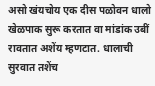असो खंयचोय एक दीस पळोवन धालो खेळपाक सुरू करतात वा मांडांक उबीं रावतात अशेंय म्हणटात. धालाची सुरवात तशेंच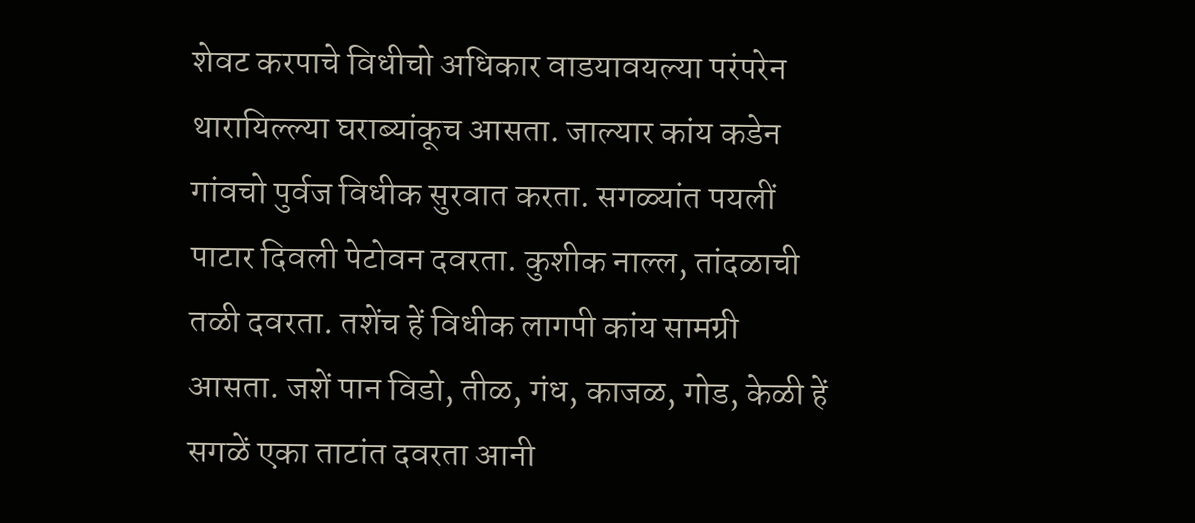शेवट करपाचे विधीचो अधिकार वाडयावयल्या परंपरेन थारायिल्ल्या घराब्यांकूच आसता. जाल्यार कांय कडेन गांवचो पुर्वज विधीक सुरवात करता. सगळ्यांत पयलीं पाटार दिवली पेटोवन दवरता. कुशीक नाल्ल, तांदळाची तळी दवरता. तशेंच हें विधीक लागपी कांय सामग्री आसता. जशें पान विडो, तीळ, गंध, काजळ, गोड, केळी हें सगळें एका ताटांत दवरता आनी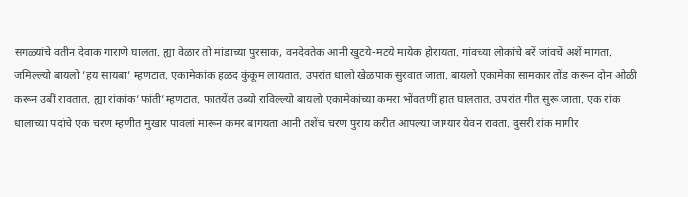सगळ्यांचे वतीन देवाक गाराणे घालता. ह्या वेळार तो मांडाच्या पुरसाक, वनदेवतेक आनी खुटये-मटये मायेक होरायता. गांवच्या लोकांचे बरें जांवचें अशें मागता. जमिल्ल्यो बायलो ’हय सायबा’ म्हणटात. एकामेकांक हळद कुंकूम लायतात. उपरांत धालो खेळपाक सुरवात जाता. बायलो एकामेका सामकार तोंड करून दोन ओळी करून उबीं रावतात. ह्या रांकांक’फांती’म्हणटात. फातयेंत उब्यो राविल्ल्यो बायलो एकामेकांच्या कमरा भोंवतणीं हात घालतात. उपरांत गीत सुरू जाता. एक रांक धालाच्या पदांचे एक चरण म्हणीत मुखार पावलां मारून कमर बागयता आनी तशेंच चरण पुराय करीत आपल्या जाग्यार येवन रावता. दुसरी रांक मागीर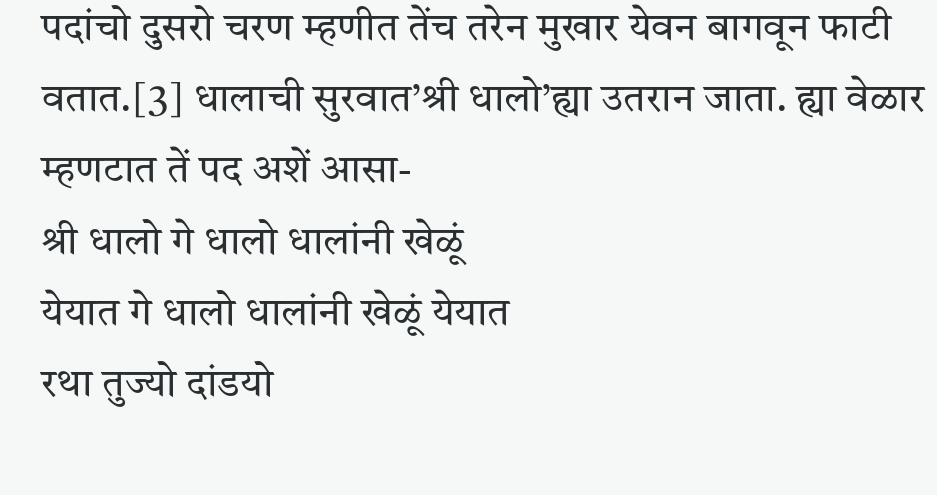पदांचो दुसरो चरण म्हणीत तेंच तरेन मुखार येवन बागवून फाटी वतात.[3] धालाची सुरवात’श्री धालो’ह्या उतरान जाता. ह्या वेळार म्हणटात तें पद अशें आसा-
श्री धालो गे धालो धालांनी खेळूं
येयात गे धालो धालांनी खेळूं येयात
रथा तुज्यो दांडयो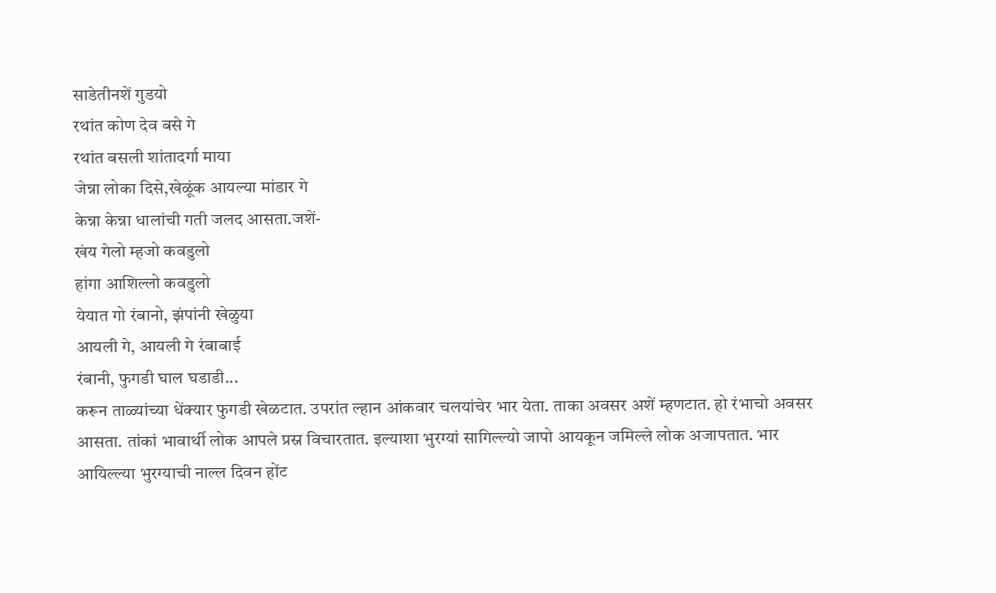साडेतीनशें गुडयो
रथांत कोण देव बसे गे
रथांत बसली शांतादर्गा माया
जेन्ना लोका दिसे,खेळूंक आयल्या मांडार गे
केन्ना केन्ना धालांची गती जलद आसता.जशें-
खंय गेलो म्हजो कवडुलो
हांगा आशिल्लो कवडुलो
येयात गो रंबानो, झंपांनी खेळुया
आयली गे, आयली गे रंबाबाई
रंबानी, फुगडी घाल घडाडी...
करून ताळ्यांच्या धेंक्यार फुगडी खेळटात. उपरांत ल्हान आंकवार चलयांचेर भार येता. ताका अवसर अशें म्हणटात. हो रंभाचो अवसर आसता. तांकां भावार्थी लोक आपले प्रस्न विचारतात. इल्याशा भुरग्यां सागिल्ल्यो जापो आयकून जमिल्ले लोक अजापतात. भार आयिल्ल्या भुरग्याची नाल्ल दिवन होंट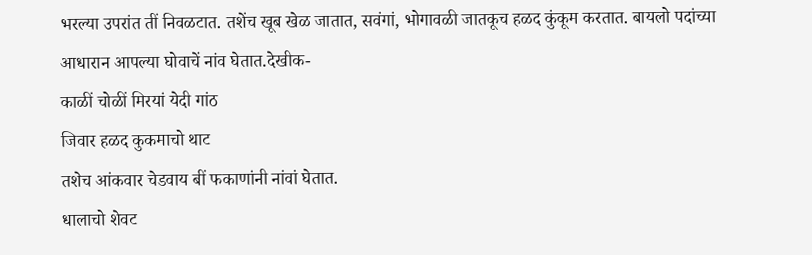भरल्या उपरांत तीं निवळटात. तशेंच खूब खेळ जातात, सवंगां, भोगावळी जातकूच हळद कुंकूम करतात. बायलो पदांच्या आधारान आपल्या घोवाचें नांव घेतात.देखीक-
काळीं चोळीं मिरयां येदी गांठ
जिवार हळद कुकमाचो थाट
तशेच आंकवार चेडवाय बीं फकाणांनी नांवां घेतात.
धालाचो शेवट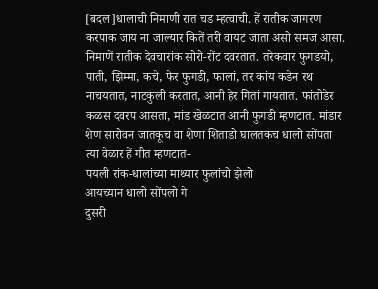[बदल]धालाची निमाणी रात चड म्हत्वाची. हें रातीक जागरण करपाक जाय ना जाल्यार कितें तरी वायट जाता असो समज आसा. निमाणें रातीक देवचारांक सोरो-रोंट दवरतात. तरेकवार फुगडयो, पाती, झिम्मा, कचे, फेर फुगडी, फालां, तर कांय कडेन रथ नाचयतात, नाटकुली करतात, आनी हेर गितां गायतात. फांतोडेर कळस दवरप आसता, मांड खेळटात आनी फुगडी म्हणटात. मांडार शेण सारोवन जातकूच वा शेणा शिताडो घालतकच धालो सोंपता त्या वेळार हें गीत म्हणटात-
पयली रांक-धालांच्या माथ्यार फुलांचो झेलो
आयच्यान धालो सोंपलो गे
दुसरी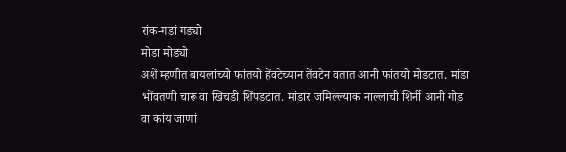रांक-गडां गड्यो
मोडा मोड्यो
अशें म्हणीत बायलांच्यो फांतयो हेंवटेच्यान तेंवटेन वतात आनी फांतयो मोडटात. मांडा भोंवतणी चारू वा खिचडी शिंपडटात. मांडार जमिल्ल्याक नाल्लाची शिर्नी आनी गोड वा कांय जाणां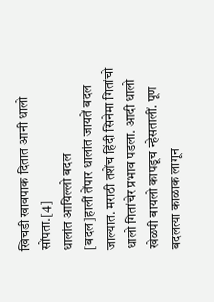खिचडी खावपाक दितात आनी धालो सोंपता.[4]
धालांत आयिल्लो बदल
[बदल]हालीं तेंपार धालांत जायतें बदल जाल्यात. मराठी तशेंच हिंदी सिनेमा गितांचो धालो गितांचेर प्रभाव पडला. आदी धालो खेळपी बायलो कापडूच न्हेसतालीं. पूण बदलत्या काळाक लागून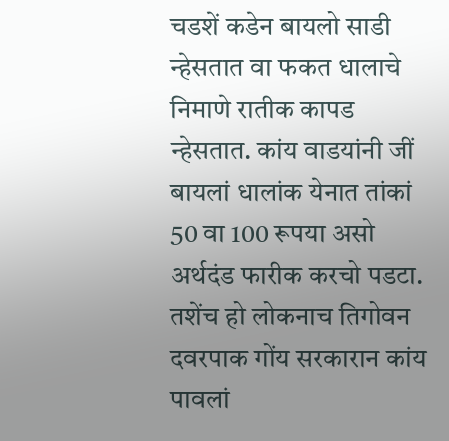चडशें कडेन बायलो साडी न्हेसतात वा फकत धालाचे निमाणे रातीक कापड न्हेसतात. कांय वाडयांनी जीं बायलां धालांक येनात तांकां 50 वा 100 रूपया असो अर्थदंड फारीक करचो पडटा. तशेंच हो लोकनाच तिगोवन दवरपाक गोंय सरकारान कांय पावलां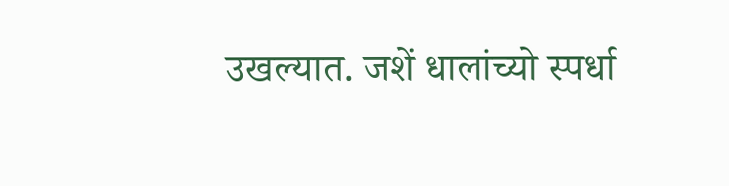उखल्यात. जशें धालांच्यो स्पर्धा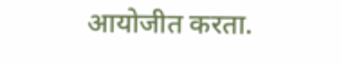आयोजीत करता.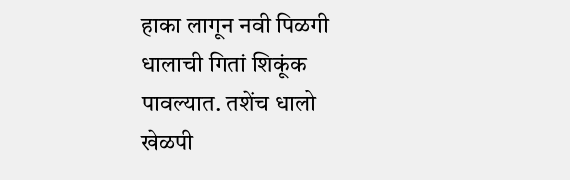हाका लागून नवी पिळगी धालाची गितां शिकूंक पावल्यात. तशेंच धालो खेळपी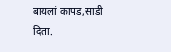बायलां कापड,साडी दिता.